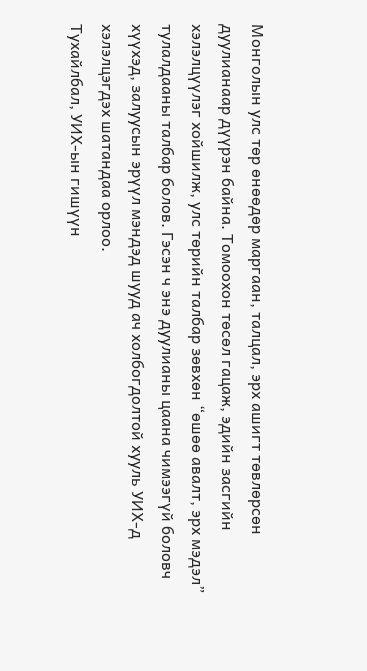Монголын улс төр өнөөдөр маргаан, талцал, эрх ашигт төвлөрсөн дуулианаар дүүрэн байна. Томоохон төсөл гацаж, эдийн засгийн хэлэлцүүлэг хойшилж, улс төрийн талбар зөвхөн “өшөө авалт, эрх мэдэл” тулалдааны талбар болов. Гэсэн ч энэ дуулианы цаана чимээгүй боловч хүүхэд, залуусын эрүүл мэндэд шууд ач холбогдолтой хууль УИХ-д хэлэлцэгдэх шатандаа орлоо.
Тухайлбал, УИХ-ын гишүүн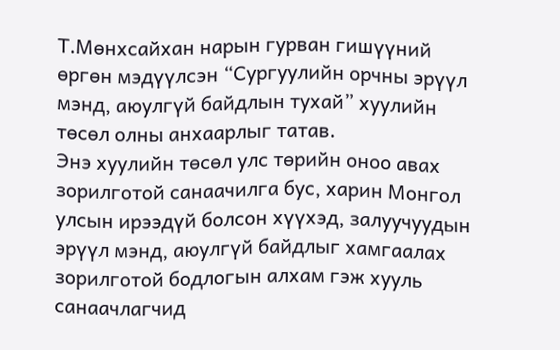Т.Мөнхсайхан нарын гурван гишүүний өргөн мэдүүлсэн “Сургуулийн орчны эрүүл мэнд, аюулгүй байдлын тухай” хуулийн төсөл олны анхаарлыг татав.
Энэ хуулийн төсөл улс төрийн оноо авах зорилготой санаачилга бус, харин Монгол улсын ирээдүй болсон хүүхэд, залуучуудын эрүүл мэнд, аюулгүй байдлыг хамгаалах зорилготой бодлогын алхам гэж хууль санаачлагчид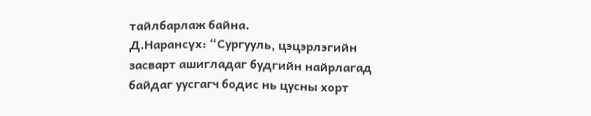тайлбарлаж байна.
Д.Нарансүх: “Сургууль, цэцэрлэгийн засварт ашигладаг будгийн найрлагад байдаг уусгагч бодис нь цусны хорт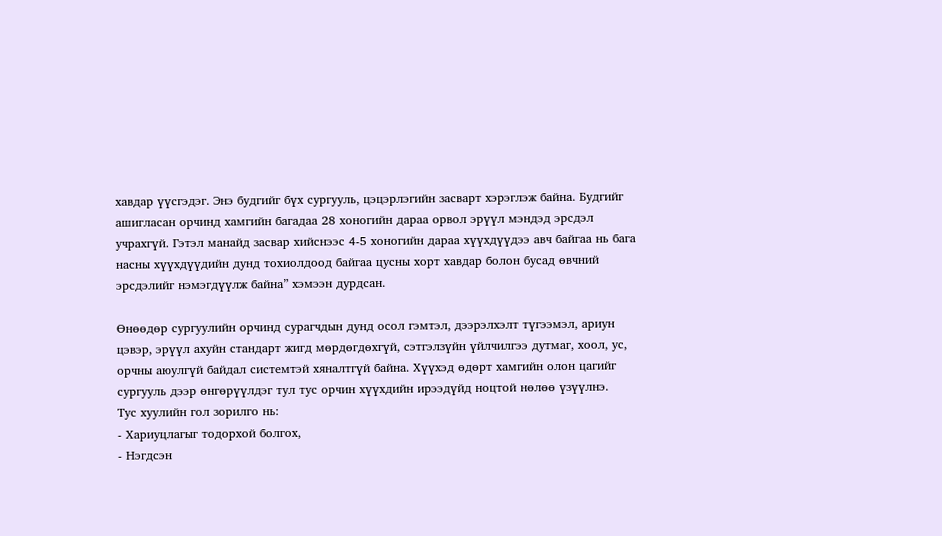хавдар үүсгэдэг. Энэ будгийг бүх сургууль, цэцэрлэгийн засварт хэрэглэж байна. Будгийг ашигласан орчинд хамгийн багадаа 28 хоногийн дараа орвол эрүүл мэндэд эрсдэл учрахгүй. Гэтэл манайд засвар хийснээс 4-5 хоногийн дараа хүүхдүүдээ авч байгаа нь бага насны хүүхдүүдийн дунд тохиолдоод байгаа цусны хорт хавдар болон бусад өвчний эрсдэлийг нэмэгдүүлж байна” хэмээн дурдсан.

Өнөөдөр сургуулийн орчинд сурагчдын дунд осол гэмтэл, дээрэлхэлт түгээмэл, ариун цэвэр, эрүүл ахуйн стандарт жигд мөрдөгдөхгүй, сэтгэлзүйн үйлчилгээ дутмаг, хоол, ус, орчны аюулгүй байдал системтэй хяналтгүй байна. Хүүхэд өдөрт хамгийн олон цагийг сургууль дээр өнгөрүүлдэг тул тус орчин хүүхдийн ирээдүйд ноцтой нөлөө үзүүлнэ.
Тус хуулийн гол зорилго нь:
- Хариуцлагыг тодорхой болгох,
- Нэгдсэн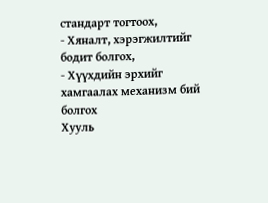стандарт тогтоох,
- Хяналт, хэрэгжилтийг бодит болгох,
- Хүүхдийн эрхийг хамгаалах механизм бий болгох
Хууль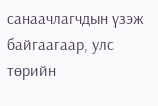санаачлагчдын үзэж байгаагаар, улс төрийн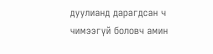дуулианд дарагдсан ч чимээгүй боловч амин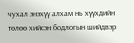чухал энэхүү алхам нь хүүхдийн төлөө хийсэн бодлогын шийдвэр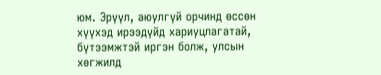юм. Эрүүл, аюулгүй орчинд өссөн хүүхэд ирээдүйд хариуцлагатай, бүтээмжтэй иргэн болж, улсын хөгжилд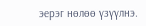эерэг нөлөө үзүүлнэ.